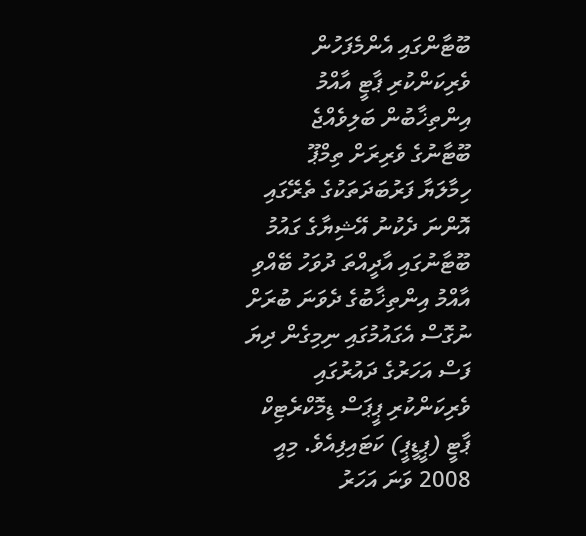ބޫޓާންގައި އެންމެފަހުން ވެރިކަންކުރި ޕާޓީ އާއްމު އިންތިޚާބުން ބަލިވެއްޖެ
ބޫޓާނުގެ ވެރިރަށް ތިމްޕޫ
ހިމާލަޔާ ފަރުބަދަތަކުގެ ތެރޭގައި އޮންނަ ދެކުނު އޭޝިޔާގެ ގައުމު ބޫޓާނުގައި އާދީއްތަ ދުވަހު ބޭއްވި އާއްމު އިންތިޚާބުގެ ދެވަނަ ބުރަށް ނުގޮސް އެގައުމުގައި ނިމިގެން ދިޔަ ފަސް އަހަރުގެ ދައުރުގައި ވެރިކަންކުރި ޕީޕަސް ޑިމޮކްރެޓިކް ޕާޓީ (ޕީޑީޕީ) ކަޓައިފިއެވެ. މިއީ 2008 ވަނަ އަހަރު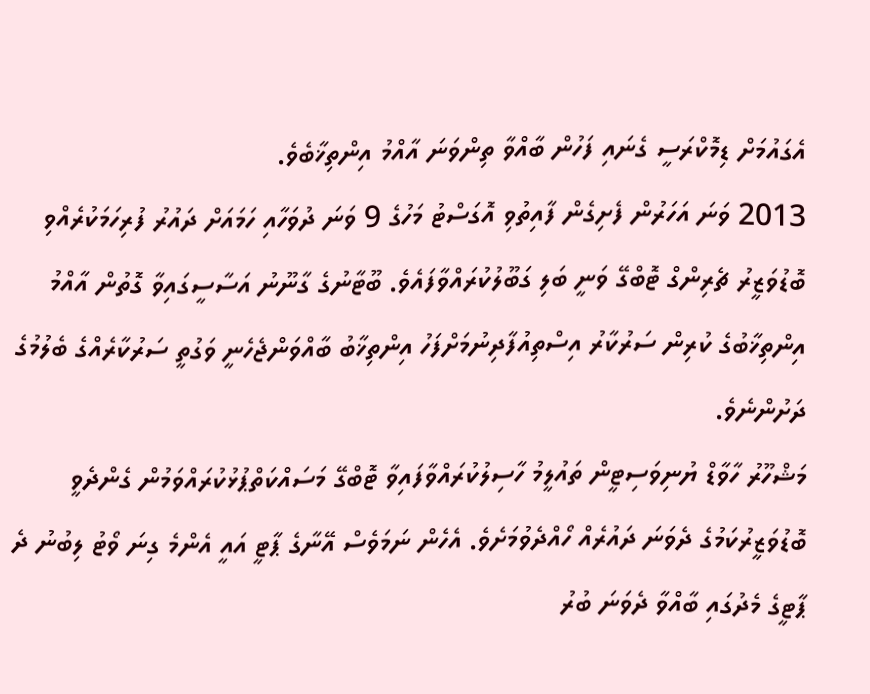އެގައުމަށް ޑިމޮކްރަސީ ގެނައި ފަހުން ބާއްވާ ތިންވަނަ އާއްމު އިންތިޚާބެވެ.
2013 ވަނަ އަހަރުން ފެށިގެން ފާއިތުވި އޮގަސްޓު މަހުގެ 9 ވަނަ ދުވަހާއި ހަމައަށް ދައުރު ފުރިހަމަކުރެއްވި ބޮޑުވަޒީރު ޗެރިންގް ޓޮބްގޭ ވަނީ ބަލި ގަބޫލުކުރައްވާފައެވެ. ބޫޓާނުގެ ގާނޫނު އަސާސީގައިވާ ގޮތުން އާއްމު އިންތިޚާބުގެ ކުރިން ސަރުކާރު އިސްތިއުފާދިނުމަށްފަހު އިންތިޚާބު ބާއްވަންޖެހެނީ ވަގުތީ ސަރުކާރެއްގެ ބެލުމުގެ ދަށުންނެވެ.
މަޝްހޫރު ހާވާޑް ޔުނިވަސިޓީން ތައުލީމު ހާސިލުކުރައްވާފައިވާ ޓޮބްގޭ މަސައްކަތްޕުޅުކުރައްވަމުން ގެންދެވީ ބޮޑުވަޒީރުކަމުގެ ދެވަނަ ދައުރެއް ހޯއްދެވުމަށެވެ. އެހެން ނަމަވެސް އޭނާގެ ޕާޓީ އައީ އެންމެ ގިނަ ވޯޓު ލިބުނު ދެ ޕާޓީގެ މެދުގައި ބާއްވާ ދެވަނަ ބުރު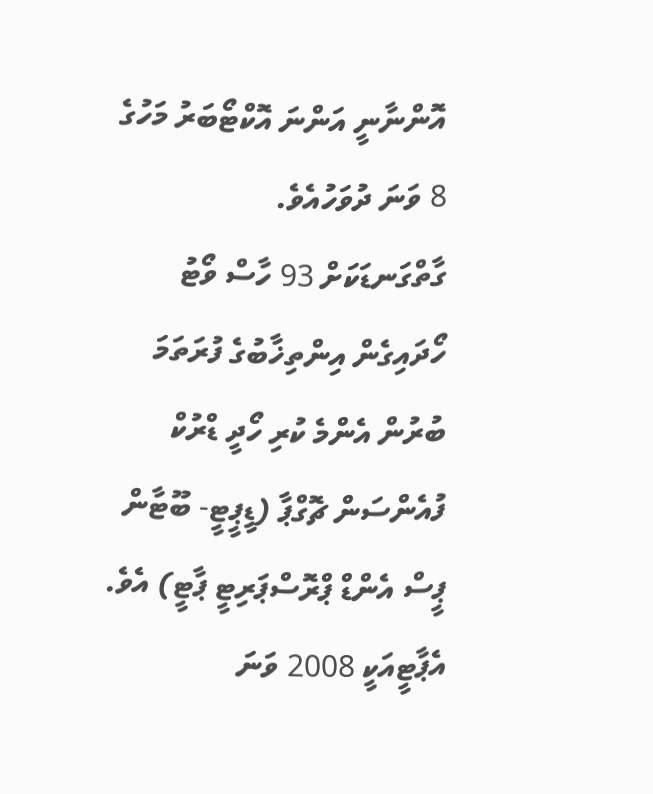އޮންނާނީ އަންނަ އޮކްޓޯބަރު މަހުގެ 8 ވަނަ ދުވަހުއެވެ.
ގާތްގަނޑަކަށް 93 ހާސް ވޯޓު ހޯދައިގެން އިންތިޚާބުގެ ފުރަތަމަ ބުރުން އެންމެ ކުރި ހޯދީ ޑްރުކް ފުއެންސަން ޗޮގްޕާ (ޑީޕީޓީ- ބޫޓާން ޕީސް އެންޑް ޕްރޮސްޕަރިޓީ ޕާޓީ) އެވެ. އެޕާޓީއަކީ 2008 ވަނަ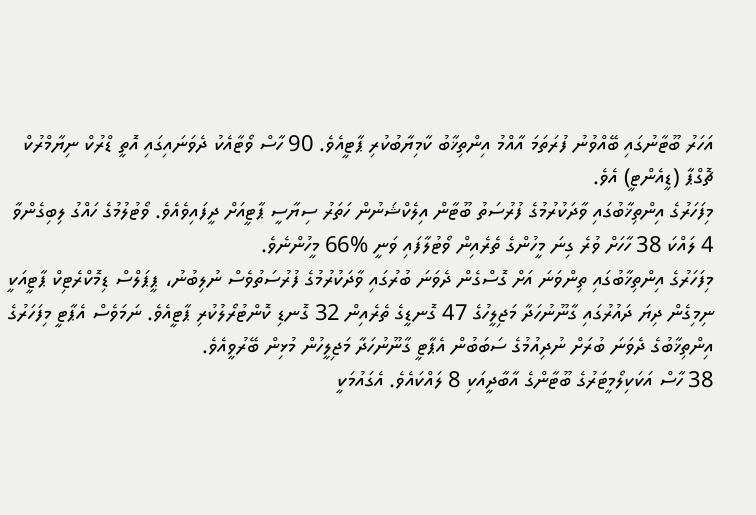އަހަރު ބޫޓާނުގައި ބޭއްވުނު ފުރަތަމަ އާއްމު އިންތިޚާބު ކާމިޔާބުކުރި ޕާޓީއެވެ. 90 ހާސް ވޯޓާއެކު ދެވަނައިގައި އޮތީ ޑްރުކް ނިޔާމްރުކް ޗޮގްޕާ (ޑީއެންޓީ) އެވެ.
މިފަހަރުގެ އިންތިޚާބުގައި ވާދަކުރުމުގެ ފުރުސަތު ބޫޓާން އިލެކްޝަނުން ހަތަރު ސިޔާސީ ޕާޓީއަށް ދީފައިވެއެވެ. ވޯޓުލުމުގެ ހައްގު ލިބިގެންވާ 4 ލައްކަ 38 ހާހަށް ވުރެ ގިނަ މީހުންގެ ތެރެއިން ވޯޓުލާފައި ވަނީ %66 މީހުންނެވެ.
މިފަހަރުގެ އިންތިޚާބުގައި ތިންވަނަ އަށް ގޮސްގެން ދެވަނަ ބުރުގައި ވާދަކުރުމުގެ ފުރުސަތުވެސް ނުލިބުނު، ޕީޕަލްސް ޑިމޮކްރެޓިކް ޕާޓީއަކީ ނިމިގެން ދިޔަ ދައުރުގައި ގާނޫނުހަދާ މަޖިލީހުގެ 47 ގޮނޑީގެ ތެރެއިން 32 ގޮނޑި ކޮންޓުރޯލުކުރި ޕާޓީއެވެ. ނަމަވެސް އެޕާޓީ މިފަހަރުގެ އިންތިޚާބުގެ ދެވަނަ ބުރަށް ނުދިއުމުގެ ސަބަބުން އެޕާޓީ ގާނޫނުހަދާ މަޖިލީހުން މުޅިން ބޭރުވީއެވެ.
38 ހާސް އަކަކިލޯމީޓަރުގެ ބޫޓާންގެ އާބާދީއަކި 8 ލައްކައެވެ. އެގައުމަކީ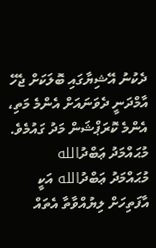ދެކުނު އޭޝިޔާގައި ބޮލަކަށް ޖެހޭ އާމްދަނީ ދެވަނައަށް އެންމެ މަތި، އެންމެ ކޮރަޕްޝަން މަދު ގައުމެވެ.
މުޙައްމަދު ޢަބްދުالله
މުޙައްމަދު ޢަބްދުالله އަކީ އާފަތިހަށް ލިޔުއްވާތާ އެތައް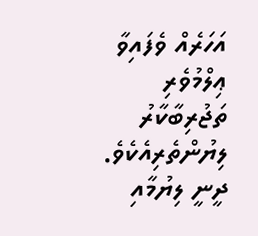އަހަރެއް ވެފައިވާ ޢިލްމުވެރި ތަޖުރިބާކާރު ލިޔުންތެރިއެކެވެ. ދީނީ ލިޔުމާއި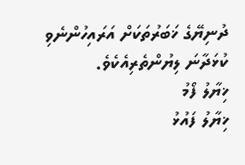ދުނިޔޭގެ ޚަބަރުތަކަށް އަރައިހުންނެވި ކުޅަދާނަ ލިޔުންތެރިއެކެވެ.
ޚިޔާލު ފޯމު
ޚިޔާލު ފައުޅު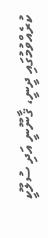ކުރެއްވުމުގައި ދީނީ، ޤާނޫނީ އަދި ސުލޫކީ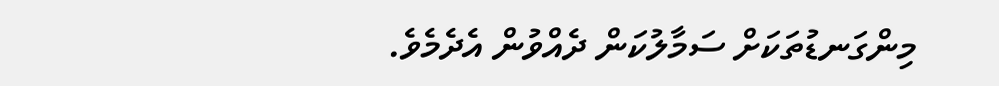މިންގަނޑުތަކަށް ސަމާލުކަން ދެއްވުން އެދެމެވެ.